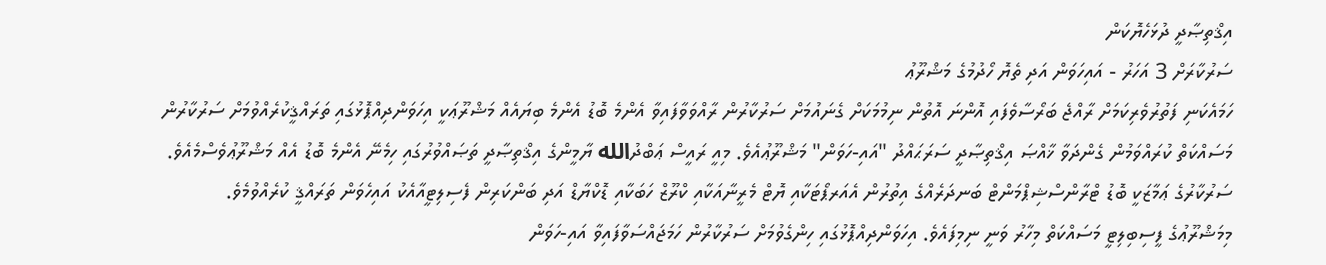އިޤްތިޞާދީ ދުޅަހެޔޮކަން
ސަރުކާރަށް 3 އަހަރު - އައިހަވަން އަދި ތެޔޮ ހޯދުމުގެ މަޝްރޫޢު
ހަމައެކަނި ފަތުރުވެރިކަމަށް ރާއްޖެ ބަރޯސާވެފައި އޮންނަ އޮތުން ނިމުމަކަށް ގެނައުމަށް ސަރުކާރުން ރާއްވަވާފައިވާ އެންމެ ބޮޑު އެންމެ ބިޔައެއް މަޝްރޫޢަކީ އިހަވަންދިއްޕޮޅުގައި ތަރައްޤީކުރެއްވުމަށް ސަރުކާރުން މަސައްކަތް ކުރައްވަމުން ގެންދަވާ ޚާއްޞަ އިޤްތިޞާދީ ސަރަޙައްދު "އައި-ހަވަން" މަޝްރޫޢުއެވެ. މިއީ ރައީސް ޢަބްދުالله ޔާމީންގެ އިޤްތިޞާދީ ތަޞައްވުރުގައި ހިމެނޭ އެންމެ ބޮޑު އެއް މަޝްރޫޢުވެސްމެއެވެ.
ސަރުކާރުގެ ޢަމާޒަކީ ބޮޑު ޓްރާންސްޝިޕްމަންޓް ބަނދަރެއްގެ އިތުރުން އެއަރޕޯޓަކާއި ޔޮޓް މެރީނާއަކާއި ކްރޫޒް ހަބަކާއި ޑޮކްޔާޑް އަދި ބަންކަރިން ފެސިލިޓީއާއެކު އައިހެވަން ތަރައްޤީ ކުރެއްވުމެވެ.
މިމަޝްރޫޢުގެ ފީސިބިލިޓީ މަސައްކަތް މިހާރު ވަނީ ނިމިފައެވެ. އިހަވަންދިއްޕޮޅުގައި ހިންގެވުމަށް ސަރުކާރުން ހަމަޖައްސަވާފައިވާ އައި-ހަވަން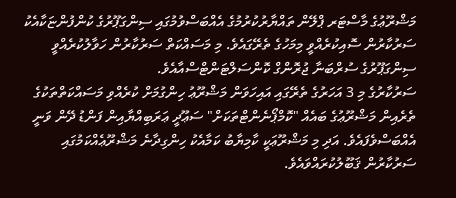މަޝްރޫޢުގެ މާސްޓަރ ޕްލޭން ތައްޔާރުކުރުމުގެ އެއްބަސްވުމުގައި ސިންގަޕޫރުގެ ކުންފުންޏަކާއެކު ސަރުކާރުން ސޮއިކުރެއްވީ މިމަހުގެ ތެރޭގައެވެ. މި މަސައްކަތް ސަރުކާރުން ހަވާލުކުރެއްވީ ސިންގަޕޫރުގެ ސުރްބަނާ ޖުރޮންގް ކޮންސަލްޓަންޓްސްއާއެވެ.
ސަރުކާރުގެ މި 3 އަހަރުގެ ތެރޭގައި އައިހަވަން މަޝްރޫޢު ހިންގުމަށް ކުރެއްވި މަސައްކަތްތަކުގެ ތެރެއިން މަޝްރޫޢުގެ ބައެއް "ކޮމްޕޯނެންޓްތަކަށް" ސަޢޫދީ ޢަރަބިއްޔާއިން ފަންޑު ދޭން ވަނީ އެއްބަސްވެފައެވެ. އަދި މި މަޝްރޫޢަކީ ކާމިޔާބު ކަމާއެކު ހިންގިދާނެ މަޝްރޫޢެއްކަމުގައި ސަރުކާރުން ޤަބޫލުކުރައްވައެވެ.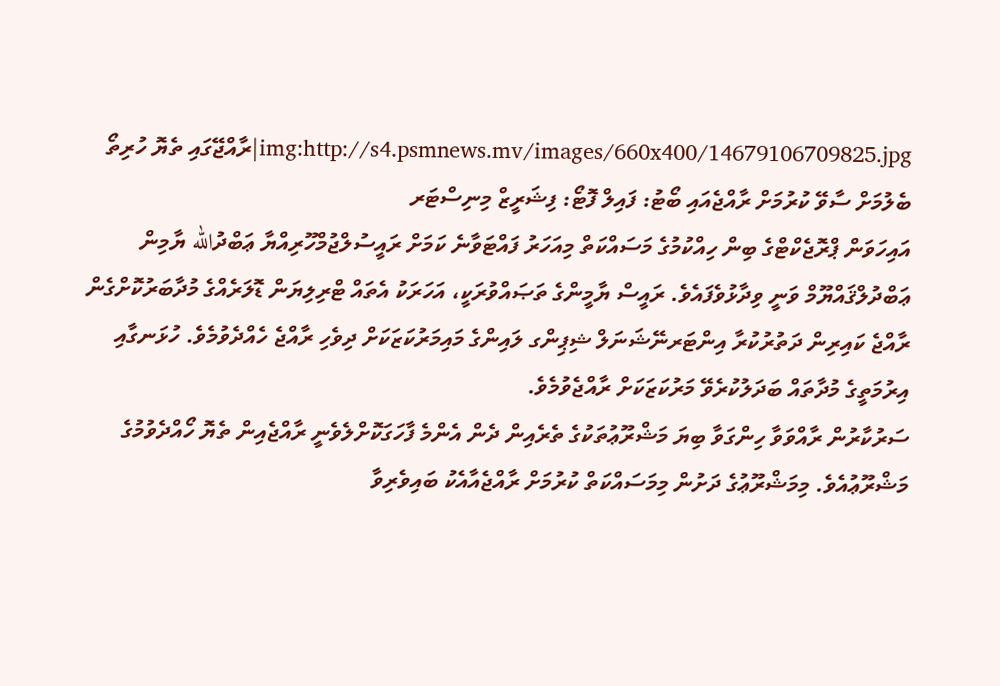img:http://s4.psmnews.mv/images/660x400/14679106709825.jpg|ރާއްޖޭގައި ތެޔޮ ހުރިތޯ ބެލުމަށް ސާވޭ ކުރުމަށް ރާއްޖެއައި ބޯޓު: ފައިލް ފޮޓޯ: ފިޝަރީޒް މިނިސްޓަރ
އައިހަވަން ޕްރޮޖެކްޓްގެ ބިން ހިއްކުމުގެ މަސައްކަތް މިއަހަރު ފައްޓަވާނެ ކަމަށް ރައީސުލްޖުމްހޫރިއްޔާ ޢަބްދުالله ޔާމިން ޢަބްދުލްޤައްޔޫމް ވަނީ ވިދާޅުވެފައެވެ. ރައީސް ޔާމީންގެ ތަޞައްވުރަކީ، އަހަރަކު އެތައް ޓްރިލިޔަން ޑޮލަރެއްގެ މުދާބަރުކޮށްގެން ރާއްޖެ ކައިރިން ދަތުރުކުރާ އިންޓަރނޭޝަނަލް ޝިޕިންގ ލައިންގެ މައިމަރުކަޒަކަށް ދިވެހި ރާއްޖެ ހެއްދެވުމެވެ. ހުޅަނގާއި އިރުމަތީގެ މުދާތައް ބަދަލުކުރެވޭ މަރުކަޒަކަށް ރާއްޖެވުމެވެ.
ސަރުކާރުން ރާއްވަވާ ހިންގަވާ ބިޔަ މަޝްރޫޢުތަކުގެ ތެރެއިން ދެން އެންމެ ފާހަގަކޮށްލެވެނީ ރާއްޖެއިން ތެޔޮ ހޯއްދެވުމުގެ މަޝްރޫޢުއެވެ. މިމަޝްރޫޢުގެ ދަށުން މިމަސައްކަތް ކުރުމަށް ރާއްޖެއާއެކު ބައިވެރިވާ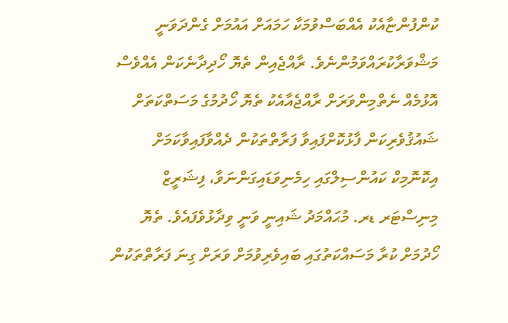ކުންފުންޏާއެކު އެއްބަސްވުމަކާ ހަމައަށް އައުމަށް ގެންދަވަނީ މަޝްވަރާކުރައްވަމުންނެވެ. ރާއްޖެއިން ތެޔޮ ހޯދިދާނެކަން އެއްވެސް އޮޅުމެއް ނެތްމިންވަރަށް ރާއްޖެއާއެކު ތެޔޮ ހޯދުމުގެ މަސަތްކަތަށް ޝައުޤުވެރިކަން ފާޅުކޮށްފައިވާ ފަރާތްތަކުން ދެއްވާފައިވާކަމަށް އިކޮނޮމިކް ކައުންސިލްގައި ހިމެނިވަޑައިގަންނަވާ، ފިޝަރީޒް މިނިސްޓަރ ޑރ. މުޙައްމަދު ޝައިނީ ވަނީ ވިދާޅުވެފައެވެ. ތެޔޮ ހޯދުމަށް ކުރާ މަސައްކަތުގައި ބައިވެރިވުމަށް ވަރަށް ގިނަ ފަރާތްތަކުން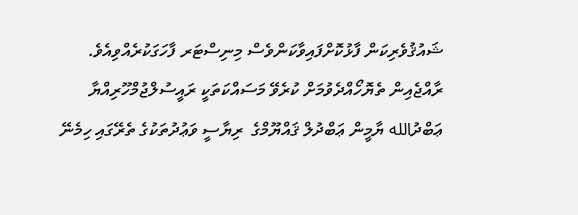ޝައުޤުވެރިކަން ފާޅުކޮށްފައިވާކަންވެސް މިނިސްޓަރ ފާހަގަކުރެއްވިއެވެ.
ރާއްޖެއިން ތެޔޮހޯއްދެވުމަށް ކުރެވޭ މަސައްކަތަކީ ރައީސުލްޖުމްހޫރިއްޔާ ޢަބްދުالله ޔާމީން ޢަބްދުލް ޤައްޔޫމްގެ  ރިޔާސީ ވަޢުދުތަކުގެ ތެރޭގައި ހިމެނޭ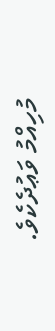މުހިއްމު ވަޢުދެކެވެ.